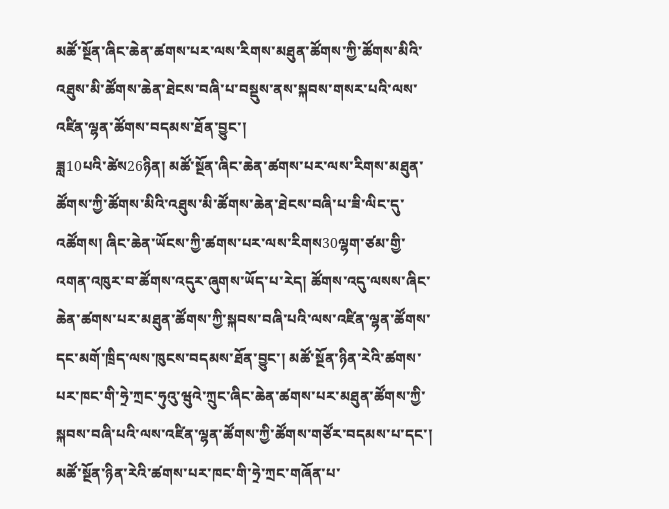མཚོ་སྔོན་ཞིང་ཆེན་ཚགས་པར་ལས་རིགས་མཐུན་ཚོགས་ཀྱི་ཚོགས་མིའི་འཐུས་མི་ཚོགས་ཆེན་ཐེངས་བཞི་པ་བསྡུས་ནས་སྐབས་གསར་པའི་ལས་འཛིན་ལྷན་ཚོགས་བདམས་ཐོན་བྱུང་།
ཟླ10པའི་ཚེས26ཉིན། མཚོ་སྔོན་ཞིང་ཆེན་ཚགས་པར་ལས་རིགས་མཐུན་ཚོགས་ཀྱི་ཚོགས་མིའི་འཐུས་མི་ཚོགས་ཆེན་ཐེངས་བཞི་པ་ཟི་ལིང་དུ་འཚོགས། ཞིང་ཆེན་ཡོངས་ཀྱི་ཚགས་པར་ལས་རིགས30ལྷག་ཙམ་གྱི་འགན་འཁུར་བ་ཚོགས་འདུར་ཞུགས་ཡོད་པ་རེད། ཚོགས་འདུ་ལསས་ཞིང་ཆེན་ཚགས་པར་མཐུན་ཚོགས་ཀྱི་སྐབས་བཞི་པའི་ལས་འཛིན་ལྷན་ཚོགས་དང་མགོ་ཁྲིད་ལས་ཁུངས་བདམས་ཐོན་བྱུང་། མཚོ་སྔོན་ཉིན་རེའི་ཚགས་པར་ཁང་གི་ཧྲེ་ཀྲང་ཧུའུ་ཝུའེ་ཀྲུང་ཞིང་ཆེན་ཚགས་པར་མཐུན་ཚོགས་ཀྱི་སྐབས་བཞི་པའི་ལས་འཛིན་ལྷན་ཚོགས་ཀྱི་ཚོགས་གཙོར་བདམས་པ་དང་། མཚོ་སྔོན་ཉིན་རེའི་ཚགས་པར་ཁང་གི་ཧྲེ་ཀྲང་གཞོན་པ་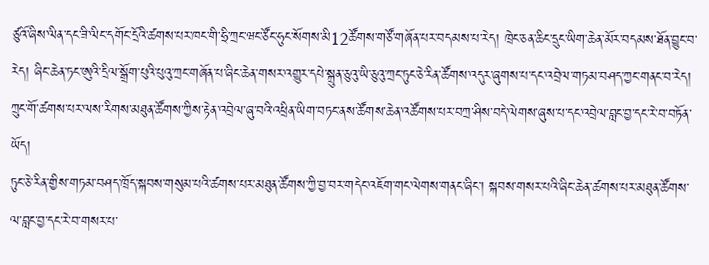ཙུའོ་ཞིས་ལིན་དང་ཟི་ལིང་དགོང་དྲོའི་ཚགས་པར་ཁང་གི་ཧྲི་ཀྲང་ཝང་ཙོང་ཧུང་སོགས་མི12ཚོགས་གཙོ་གཞོན་པར་བདམས་པ་རེད། ཁྲེང་ཅན་ཆིང་དྲུང་ཡིག་ཆེན་མོར་བདམས་ཐོན་བྱུང་བ་རེད། ཞིང་ཆེན་ཏང་ཨུའི་དྲིལ་སྒྲོག་པུའི་པུའུ་ཀྲང་གཞོན་པ་ཞིང་ཆེན་གསར་འགྱུར་དཔེ་སྐྲུན་ཅུའུ་ཡི་ཅུའུ་ཀྲང་ཏུང་ཅེ་རིན་ཚོགས་འདུར་ཞུགས་པ་དང་འབྲེལ་གཏམ་བཤད་ཀྱང་གནང་བ་རེད། ཀྲུང་གོ་ཚགས་པར་ལས་རིགས་མཐུན་ཚོགས་ཀྱིས་རྟེན་འབྲེལ་ཞུ་བའི་འཕྲིན་ཡིག་བཏང་ནས་ཚོགས་ཆེན་འཚོགས་པར་བཀྲ་ཤིས་བདེ་ལེགས་ཞུས་པ་དང་འབྲེལ་བླང་བྱ་དང་རེ་བ་བཏོན་ཡོད།
ཏུང་ཅེ་རིན་གྱིས་གཏམ་བཤད་ཁྲོད་སྐབས་གསུམ་པའི་ཚགས་པར་མཐུན་ཚོགས་ཀྱི་བྱ་བར་གདེང་འཇོག་གང་ལེགས་གནང་ཞིང་། སྐབས་གསར་པའི་ཞིང་ཆེན་ཚགས་པར་མཐུན་ཚོགས་ལ་བླང་བྱ་དང་རེ་བ་གསར་པ་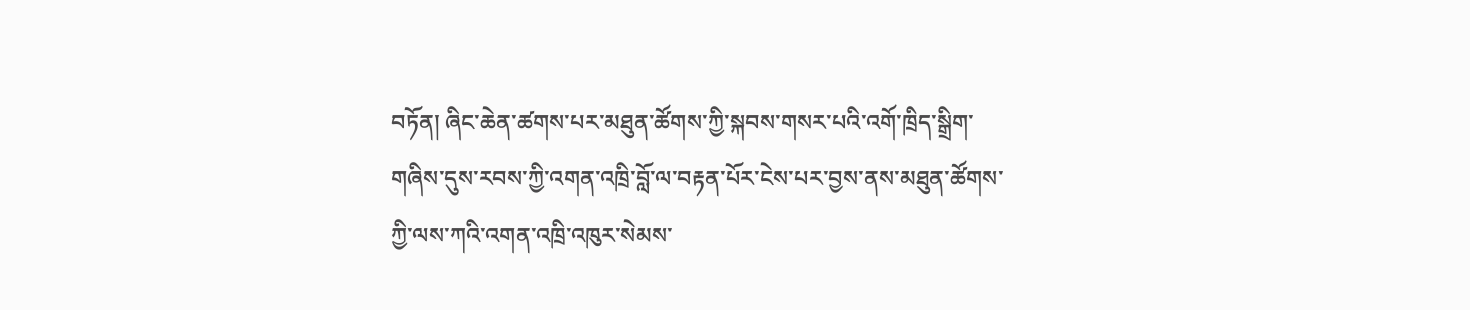བཏོན། ཞིང་ཆེན་ཚགས་པར་མཐུན་ཚོགས་ཀྱི་སྐབས་གསར་པའི་འགོ་ཁྲིད་སྒྲིག་གཞིས་དུས་རབས་ཀྱི་འགན་འཁྲི་བློ་ལ་བརྟན་པོར་ངེས་པར་བྱས་ནས་མཐུན་ཚོགས་ཀྱི་ལས་ཀའི་འགན་འཁྲི་འཁུར་སེམས་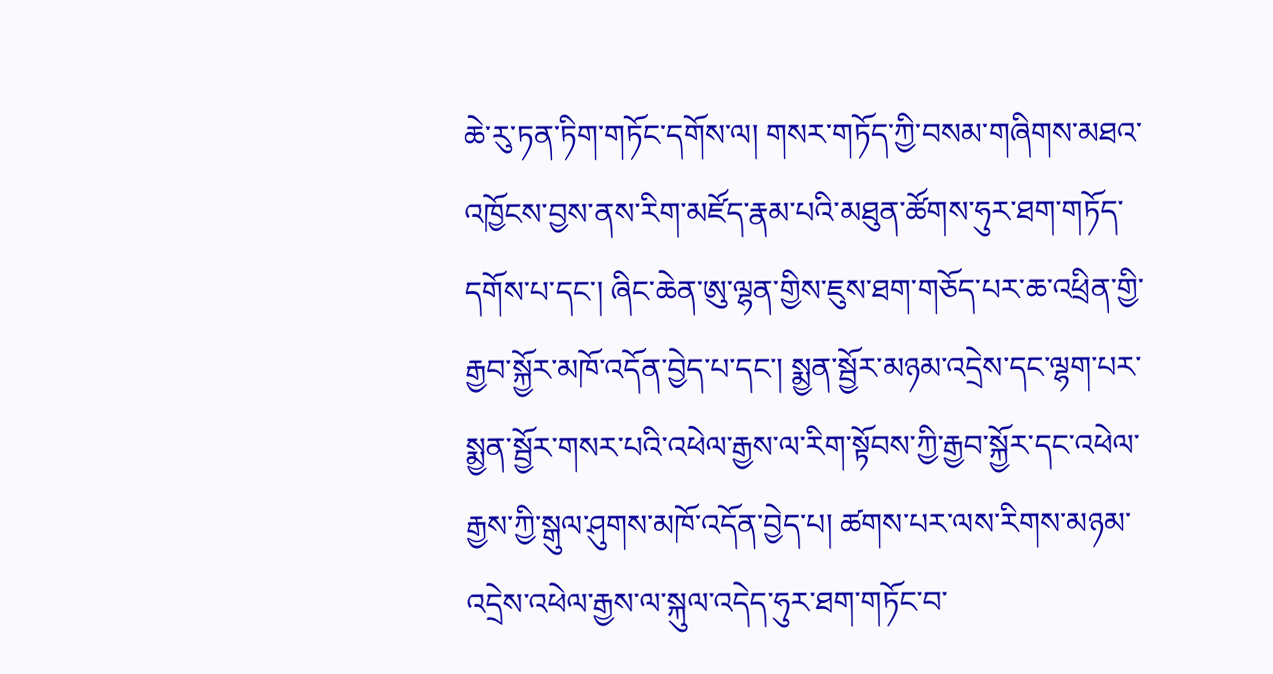ཆེ་རུ་ཏན་ཏིག་གཏོང་དགོས་ལ། གསར་གཏོད་ཀྱི་བསམ་གཞིགས་མཐའ་འཁྱོངས་བྱས་ནས་རིག་མཛོད་རྣམ་པའི་མཐུན་ཚོགས་ཧུར་ཐག་གཏོད་དགོས་པ་དང་། ཞིང་ཆེན་ཨུ་ལྷན་གྱིས་ཇུས་ཐག་གཅོད་པར་ཆ་འཕྲིན་གྱི་རྒྱབ་སྐྱོར་མཁོ་འདོན་བྱེད་པ་དང་། སྨྱན་སྦྱོར་མཉམ་འདྲེས་དང་ལྷག་པར་སྨྱན་སྦྱོར་གསར་པའི་འཕེལ་རྒྱས་ལ་རིག་སྟོབས་ཀྱི་རྒྱབ་སྐྱོར་དང་འཕེལ་རྒྱས་ཀྱི་སྒུལ་ཤུགས་མཁོ་འདོན་བྱེད་པ། ཚགས་པར་ལས་རིགས་མཉམ་འདྲེས་འཕེལ་རྒྱས་ལ་སྐུལ་འདེད་ཧུར་ཐག་གཏོང་བ་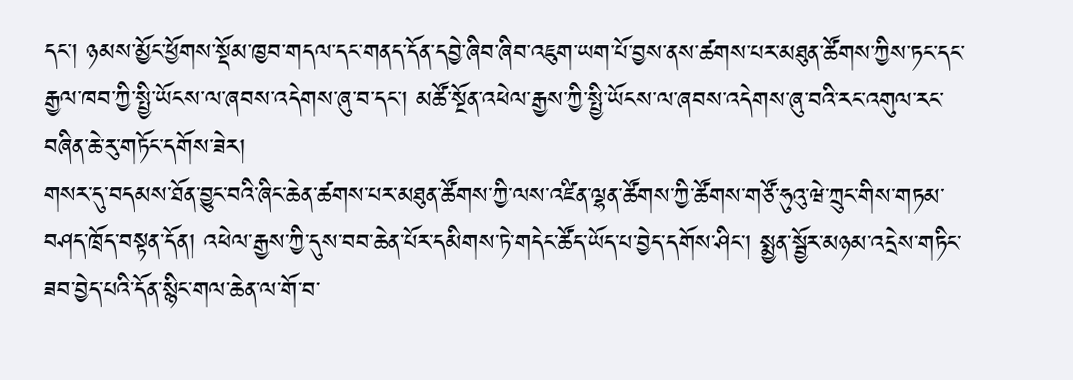དང་། ཉམས་མྱོང་ཕྱོགས་སྡོམ་ཁྱབ་གདལ་དང་གནད་དོན་དབྱེ་ཞིབ་ཞིབ་འཇུག་ཡག་པོ་བྱས་ནས་ཚགས་པར་མཐུན་ཚོགས་ཀྱིས་ཏང་དང་རྒྱལ་ཁབ་ཀྱི་སྤྱི་ཡོངས་ལ་ཞབས་འདེགས་ཞུ་བ་དང་། མཚོ་སྔོན་འཕེལ་རྒྱས་ཀྱི་སྤྱི་ཡོངས་ལ་ཞབས་འདེགས་ཞུ་བའི་རང་འགུལ་རང་བཞིན་ཆེ་རུ་གཏོང་དགོས་ཟེར།
གསར་དུ་བདམས་ཐོན་བྱུང་བའི་ཞིང་ཆེན་ཚགས་པར་མཐུན་ཚོགས་ཀྱི་ལས་འཛིན་ལྷན་ཚོགས་ཀྱི་ཚོགས་གཙོ་ཧུའུ་ཝེ་ཀྲུང་གིས་གཏམ་བཤད་ཁྲོད་བསྟན་དོན། འཕེལ་རྒྱས་ཀྱི་དུས་བབ་ཆེན་པོར་དམིགས་ཏེ་གདེང་ཚོད་ཡོད་པ་བྱེད་དགོས་ཤིང་། སྨྱན་སྦྱོར་མཉམ་འདྲེས་གཏིང་ཟབ་བྱེད་པའི་དོན་སྙིང་གལ་ཆེན་ལ་གོ་བ་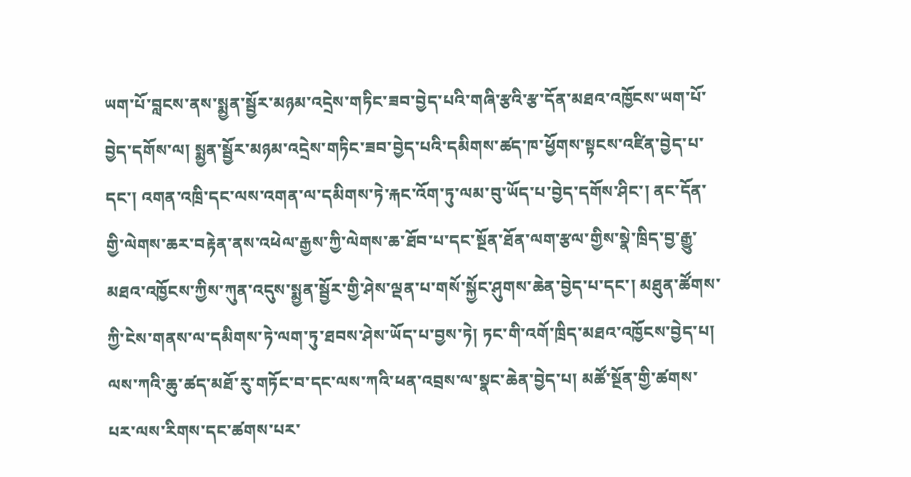ཡག་པོ་བླངས་ནས་སྨྱན་སྦྱོར་མཉམ་འདྲེས་གཏིང་ཟབ་བྱེད་པའི་གཞི་རྩའི་རྩ་དོན་མཐའ་འཁྱོངས་ཡག་པོ་བྱེད་དགོས་ལ། སྨྱན་སྦྱོར་མཉམ་འདྲེས་གཏིང་ཟབ་བྱེད་པའི་དམིགས་ཚད་ཁ་ཕྱོགས་སྟངས་འཛིན་བྱེད་པ་དང་། འགན་འཁྲི་དང་ལས་འགན་ལ་དམིགས་ཏེ་རྐང་འོག་ཏུ་ལམ་བུ་ཡོད་པ་བྱེད་དགོས་ཤིང་། ནང་དོན་གྱི་ལེགས་ཆར་བརྟེན་ནས་འཕེལ་རྒྱས་ཀྱི་ལེགས་ཆ་ཐོབ་པ་དང་སྔོན་ཐོན་ལག་རྩལ་གྱིས་སྣེ་ཁྲིད་བྱ་རྒྱུ་མཐའ་འཁྱོངས་ཀྱིས་ཀུན་འདུས་སྨྱན་སྦྱོར་གྱི་ཤེས་ལྡན་པ་གསོ་སྐྱོང་ཤུགས་ཆེན་བྱེད་པ་དང་། མཐུན་ཚོགས་ཀྱི་ངེས་གནས་ལ་དམིགས་ཏེ་ལག་ཏུ་ཐབས་ཤེས་ཡོད་པ་བྱས་ཏེ། ཏང་གི་འགོ་ཁྲིད་མཐའ་འཁྱོངས་བྱེད་པ། ལས་ཀའི་ཆུ་ཚད་མཐོ་རུ་གཏོང་བ་དང་ལས་ཀའི་ཕན་འབྲས་ལ་སྣང་ཆེན་བྱེད་པ། མཚོ་སྔོན་གྱི་ཚགས་པར་ལས་རིགས་དང་ཚགས་པར་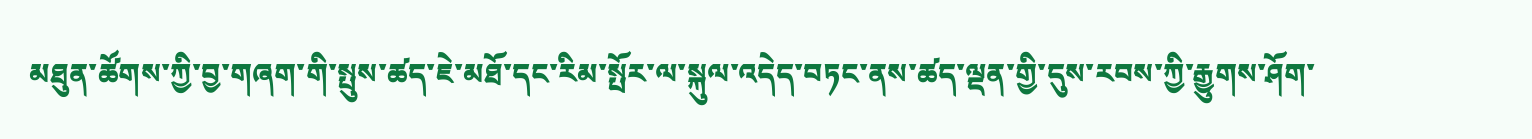མཐུན་ཚོགས་ཀྱི་བྱ་གཞག་གི་སྤུས་ཚད་ཇེ་མཐོ་དང་རིམ་སྤོར་ལ་སྐུལ་འདེད་བཏང་ནས་ཚད་ལྡན་གྱི་དུས་རབས་ཀྱི་རྒྱུགས་ཤོག་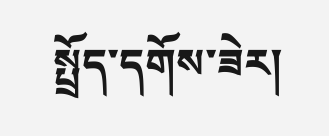སྤྲོད་དགོས་ཟེར།